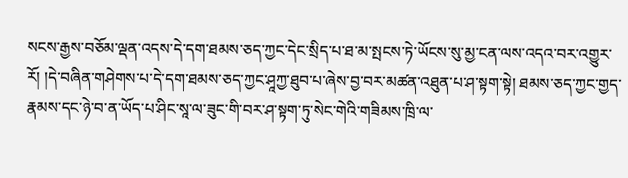སངས་རྒྱས་བཅོམ་ལྡན་འདས་དེ་དག་ཐམས་ཅད་ཀྱང་དེང་སྲིད་པ་ཐ་མ་སྤངས་ཏེ་ཡོངས་སུ་མྱ་ངན་ལས་འདའ་བར་འགྱུར་རོ། །དེ་བཞིན་གཤེགས་པ་དེ་དག་ཐམས་ཅད་ཀྱང་ཤཱཀྱ་ཐུབ་པ་ཞེས་བྱ་བར་མཚན་འཐུན་པ་ཤ་སྟག་སྟེ། ཐམས་ཅད་ཀྱང་གྱད་རྣམས་དང་ཉེ་བ་ན་ཡོད་པ་ཤིང་སཱ་ལ་ཟུང་གི་བར་ཤ་སྟག་ཏུ་སེང་གེའི་གཟིམས་ཁྲི་ལ་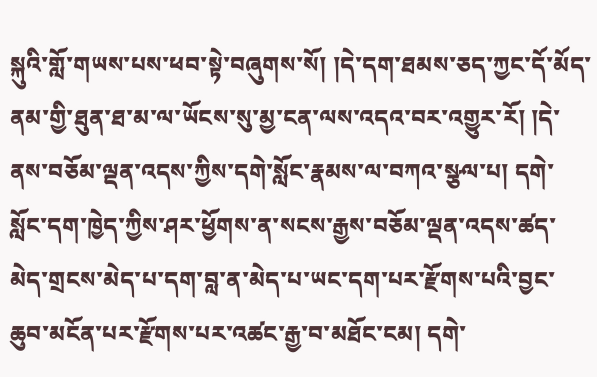སྐུའི་གློ་གཡས་པས་ཕབ་སྟེ་བཞུགས་སོ། །དེ་དག་ཐམས་ཅད་ཀྱང་དོ་མོད་ནམ་གྱི་ཐུན་ཐ་མ་ལ་ཡོངས་སུ་མྱ་ངན་ལས་འདའ་བར་འགྱུར་རོ། །དེ་ནས་བཅོམ་ལྡན་འདས་ཀྱིས་དགེ་སློང་རྣམས་ལ་བཀའ་སྩལ་པ། དགེ་སློང་དག་ཁྱེད་ཀྱིས་ཤར་ཕྱོགས་ན་སངས་རྒྱས་བཅོམ་ལྡན་འདས་ཚད་མེད་གྲངས་མེད་པ་དག་བླ་ན་མེད་པ་ཡང་དག་པར་རྫོགས་པའི་བྱང་ཆུབ་མངོན་པར་རྫོགས་པར་འཚང་རྒྱ་བ་མཐོང་ངམ། དགེ་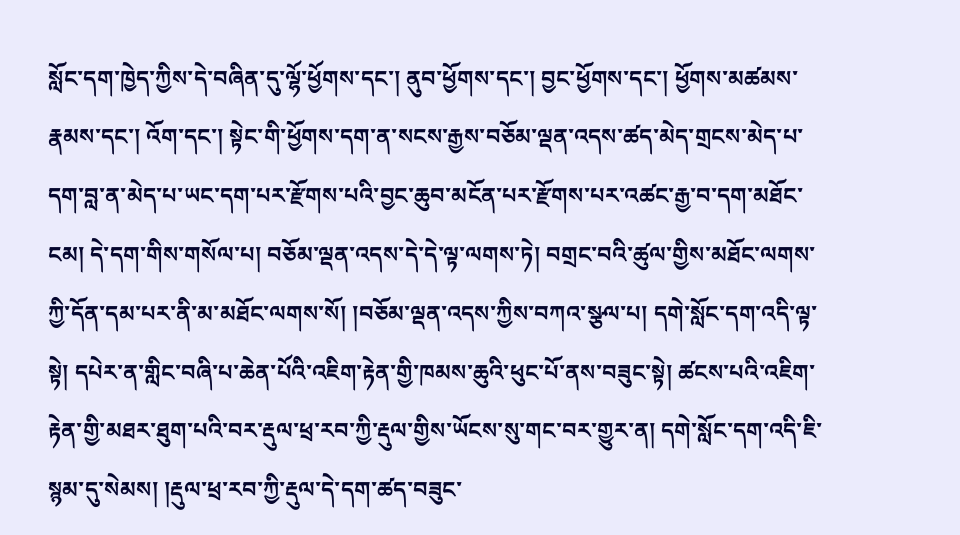སློང་དག་ཁྱེད་ཀྱིས་དེ་བཞིན་དུ་ལྷོ་ཕྱོགས་དང་། ནུབ་ཕྱོགས་དང་། བྱང་ཕྱོགས་དང་། ཕྱོགས་མཚམས་རྣམས་དང་། འོག་དང་། སྟེང་གི་ཕྱོགས་དག་ན་སངས་རྒྱས་བཅོམ་ལྡན་འདས་ཚད་མེད་གྲངས་མེད་པ་དག་བླ་ན་མེད་པ་ཡང་དག་པར་རྫོགས་པའི་བྱང་ཆུབ་མངོན་པར་རྫོགས་པར་འཚང་རྒྱ་བ་དག་མཐོང་ངམ། དེ་དག་གིས་གསོལ་པ། བཅོམ་ལྡན་འདས་དེ་དེ་ལྟ་ལགས་ཏེ། བགྲང་བའི་ཚུལ་གྱིས་མཐོང་ལགས་ཀྱི་དོན་དམ་པར་ནི་མ་མཐོང་ལགས་སོ། །བཅོམ་ལྡན་འདས་ཀྱིས་བཀའ་སྩལ་པ། དགེ་སློང་དག་འདི་ལྟ་སྟེ། དཔེར་ན་གླིང་བཞི་པ་ཆེན་པོའི་འཇིག་རྟེན་གྱི་ཁམས་ཆུའི་ཕུང་པོ་ནས་བཟུང་སྟེ། ཚངས་པའི་འཇིག་རྟེན་གྱི་མཐར་ཐུག་པའི་བར་རྡུལ་ཕྲ་རབ་ཀྱི་རྡུལ་གྱིས་ཡོངས་སུ་གང་བར་གྱུར་ན། དགེ་སློང་དག་འདི་ཇི་སྙམ་དུ་སེམས། །རྡུལ་ཕྲ་རབ་ཀྱི་རྡུལ་དེ་དག་ཚད་བཟུང་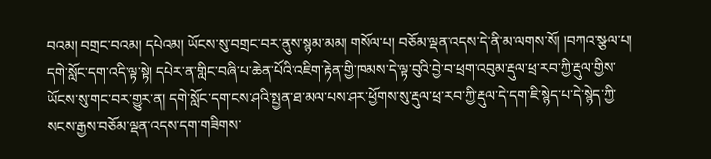བའམ། བགྲང་བའམ། དཔེའམ། ཡོངས་སུ་བགྲང་བར་ནུས་སྙམ་མམ། གསོལ་པ། བཅོམ་ལྡན་འདས་དེ་ནི་མ་ལགས་སོ། །བཀའ་སྩལ་པ། དགེ་སློང་དག་འདི་ལྟ་སྟེ། དཔེར་ན་གླིང་བཞི་པ་ཆེན་པོའི་འཇིག་རྟེན་གྱི་ཁམས་དེ་ལྟ་བུའི་བྱེ་བ་ཕྲག་འབུམ་རྡུལ་ཕྲ་རབ་ཀྱི་རྡུལ་གྱིས་ཡོངས་སུ་གང་བར་གྱུར་ན། དགེ་སློང་དག་ངས་ཤའི་སྤྱན་ཐ་མལ་པས་ཤར་ཕྱོགས་སུ་རྡུལ་ཕྲ་རབ་ཀྱི་རྡུལ་དེ་དག་ཇི་སྙེད་པ་དེ་སྙེད་ཀྱི་སངས་རྒྱས་བཅོམ་ལྡན་འདས་དག་གཟིགས་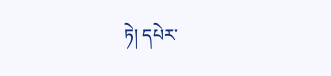ཏེ། དཔེར་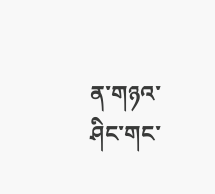ན་གཉའ་ཤིང་གང་